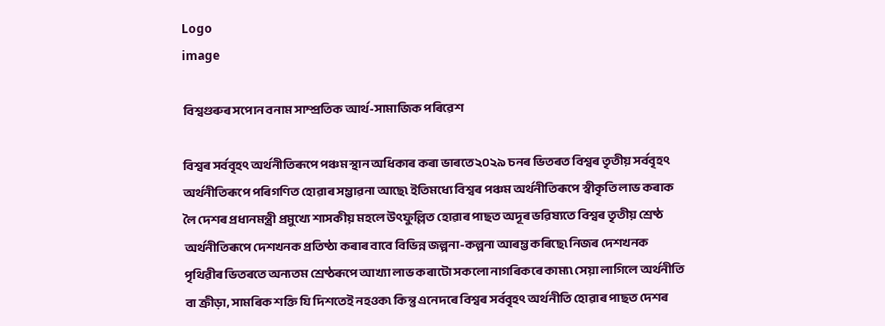Logo
image

বিশ্বগুৰুৰ সপোন বনাম সাম্প্ৰতিক আৰ্থ-সামাজিক পৰিৱেশ

বিশ্বৰ সৰ্ববৃহৎ অৰ্থনীতিৰূপে পঞ্চম স্থান অধিকাৰ কৰা ভাৰতে ২০২৯ চনৰ ভিতৰত বিশ্বৰ তৃতীয় সৰ্ববৃহৎ অৰ্থনীতিৰূপে পৰিগণিত হোৱাৰ সম্ভাৱনা আছে৷ ইতিমধ্যে বিশ্বৰ পঞ্চম অৰ্থনীতিৰূপে স্বীকৃতি লাভ কৰাক লৈ দেশৰ প্ৰধানমন্ত্ৰী প্ৰমুখ্যে শাসকীয় মহলে উৎফুল্লিত হোৱাৰ পাছত অদূৰ ভৱিষ্যতে বিশ্বৰ তৃতীয় শ্ৰেষ্ঠ অৰ্থনীতিৰূপে দেশখনক প্ৰতিষ্ঠা কৰাৰ বাবে বিভিন্ন জল্পনা-কল্পনা আৰম্ভ কৰিছে৷ নিজৰ দেশখনক পৃথিৱীৰ ভিতৰতে অন্যতম শ্ৰেষ্ঠৰূপে আখ্যা লাভ কৰাটো সকলো নাগৰিকৰে কাম্য৷ সেয়া লাগিলে অৰ্থনীতি বা ক্ৰীড়া, সামৰিক শক্তি যি দিশতেই নহওক৷ কিন্তু এনেদৰে বিশ্বৰ সৰ্ববৃহৎ অৰ্থনীতি হোৱাৰ পাছত দেশৰ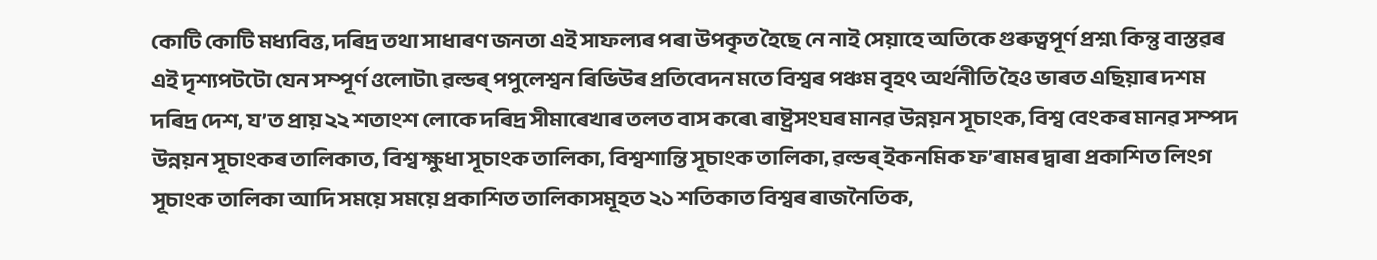কোটি কোটি মধ্যবিত্ত, দৰিদ্ৰ তথা সাধাৰণ জনতা এই সাফল্যৰ পৰা উপকৃত হৈছে নে নাই সেয়াহে অতিকে গুৰুত্বপূৰ্ণ প্ৰশ্ন৷ কিন্তু বাস্তৱৰ এই দৃশ্যপটটো যেন সম্পূৰ্ণ ওলোটা৷ ৱল্ডৰ্ পপুলেশ্বন ৰিভিউৰ প্ৰতিবেদন মতে বিশ্বৰ পঞ্চম বৃহৎ অৰ্থনীতি হৈও ভাৰত এছিয়াৰ দশম দৰিদ্ৰ দেশ, য’ত প্ৰায় ২২ শতাংশ লোকে দৰিদ্ৰ সীমাৰেখাৰ তলত বাস কৰে৷ ৰাষ্ট্ৰসংঘৰ মানৱ উন্নয়ন সূচাংক, বিশ্ব বেংকৰ মানৱ সম্পদ উন্নয়ন সূচাংকৰ তালিকাত, বিশ্ব ক্ষুধা সূচাংক তালিকা, বিশ্বশান্তি সূচাংক তালিকা, ৱল্ডৰ্ ইকনমিক ফ’ৰামৰ দ্বাৰা প্ৰকাশিত লিংগ সূচাংক তালিকা আদি সময়ে সময়ে প্ৰকাশিত তালিকাসমূহত ২১ শতিকাত বিশ্বৰ ৰাজনৈতিক,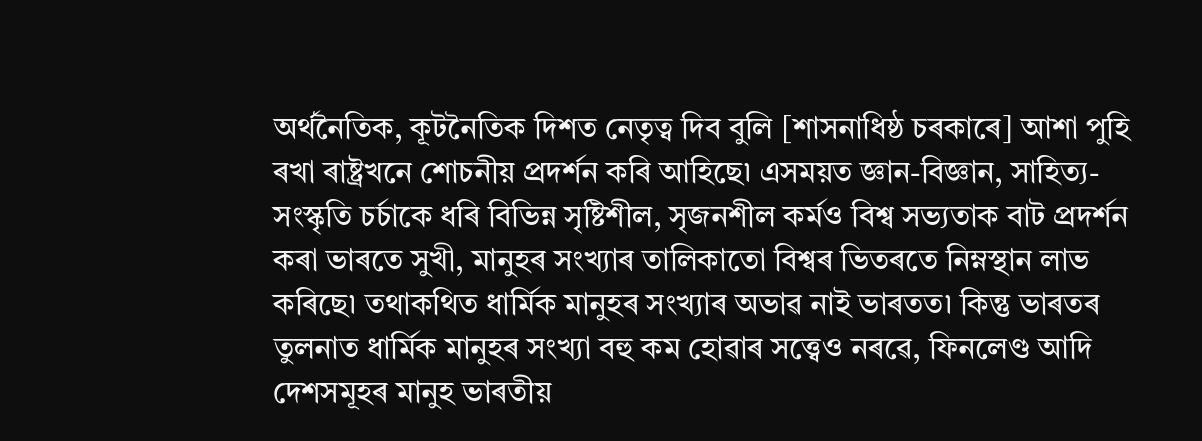অৰ্থনৈতিক, কূটনৈতিক দিশত নেতৃত্ব দিব বুলি [শাসনাধিষ্ঠ চৰকাৰে] আশা পুহি ৰখা ৰাষ্ট্ৰখনে শোচনীয় প্ৰদৰ্শন কৰি আহিছে৷ এসময়ত জ্ঞান-বিজ্ঞান, সাহিত্য-সংস্কৃতি চৰ্চাকে ধৰি বিভিন্ন সৃষ্টিশীল, সৃজনশীল কৰ্মও বিশ্ব সভ্যতাক বাট প্ৰদৰ্শন কৰা ভাৰতে সুখী, মানুহৰ সংখ্যাৰ তালিকাতো বিশ্বৰ ভিতৰতে নিম্নস্থান লাভ কৰিছে৷ তথাকথিত ধাৰ্মিক মানুহৰ সংখ্যাৰ অভাৱ নাই ভাৰতত৷ কিন্তু ভাৰতৰ তুলনাত ধাৰ্মিক মানুহৰ সংখ্যা বহু কম হোৱাৰ সত্ত্বেও নৰৱে, ফিনলেণ্ড আদি দেশসমূহৰ মানুহ ভাৰতীয়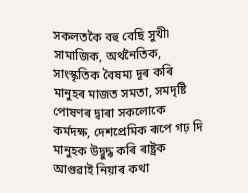সকলতকৈ বহু বেছি সুখী৷ সামাজিক, অৰ্থনৈতিক, সাংস্কৃতিক বৈষম্য দূৰ কৰি মানুহৰ মাজত সমতা, সমদৃষ্টি পোষণৰ দ্বাৰা সকলোকে কৰ্মদক্ষ, দেশপ্ৰেমিক ৰূপে গঢ় দি মানুহক উদ্বুদ্ধ কৰি ৰাষ্ট্ৰক আগুৱাই নিয়াৰ কথা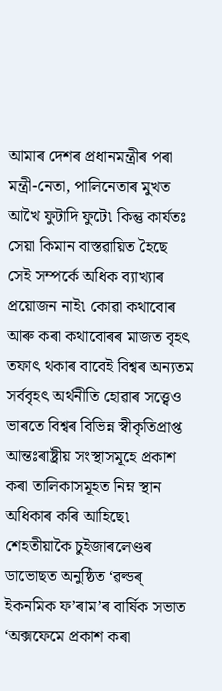আমাৰ দেশৰ প্ৰধানমন্ত্ৰীৰ পৰা মন্ত্ৰী-নেতা, পালিনেতাৰ মুখত আখৈ ফুটাদি ফুটে৷ কিন্তু কাৰ্যতঃ সেয়া কিমান বাস্তৱায়িত হৈছে সেই সম্পৰ্কে অধিক ব্যাখ্যাৰ প্ৰয়োজন নাই৷ কোৱা কথাবোৰ আৰু কৰা কথাবোৰৰ মাজত বৃহৎ তফাৎ থকাৰ বাবেই বিশ্বৰ অন্যতম সৰ্ববৃহৎ অৰ্থনীতি হোৱাৰ সত্ত্বেও ভাৰতে বিশ্বৰ বিভিন্ন স্বীকৃতিপ্ৰাপ্ত আন্তঃৰাষ্ট্ৰীয় সংস্থাসমূহে প্ৰকাশ কৰা তালিকাসমূহত নিম্ন স্থান অধিকাৰ কৰি আহিছে৷ শেহতীয়াকৈ চুইজাৰলেণ্ডৰ ডাভোছত অনুষ্ঠিত ‘ৱল্ডৰ্ ইকনমিক ফ’ৰাম’ৰ বাৰ্ষিক সভাত ‘অক্সফেমে প্ৰকাশ কৰা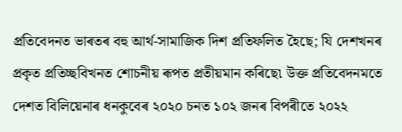প্ৰতিবেদনত ভাৰতৰ বহু আৰ্থ-সামাজিক দিশ প্ৰতিফলিত হৈছে; যি দেশখনৰ প্ৰকৃত প্ৰতিচ্ছবিখনত শোচনীয় ৰূপত প্ৰতীয়মান কৰিছে৷ উক্ত প্ৰতিবেদনমতে দেশত বিলিয়েনাৰ ধনকুবেৰ ২০২০ চনত ১০২ জনৰ বিপৰীতে ২০২২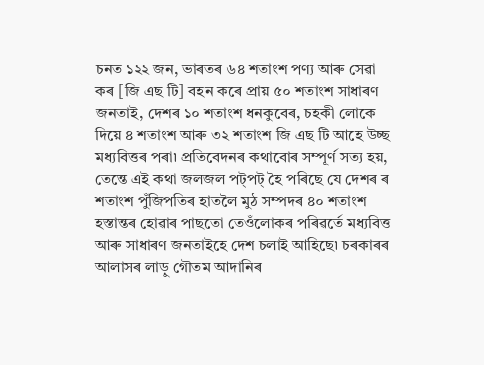চনত ১২২ জন, ভাৰতৰ ৬৪ শতাংশ পণ্য আৰু সেৱা কৰ [জি এছ টি] বহন কৰে প্ৰায় ৫০ শতাংশ সাধাৰণ জনতাই, দেশৰ ১০ শতাংশ ধনকুবেৰ, চহকী লোকে দিয়ে ৪ শতাংশ আৰু ৩২ শতাংশ জি এছ টি আহে উচ্ছ মধ্যবিত্তৰ পৰা৷ প্ৰতিবেদনৰ কথাবোৰ সম্পূৰ্ণ সত্য হয়, তেন্তে এই কথা জলজল পট্‌পট্‌ হৈ পৰিছে যে দেশৰ ৰ শতাংশ পুঁজিপতিৰ হাতলৈ মুঠ সম্পদৰ ৪০ শতাংশ হস্তান্তৰ হোৱাৰ পাছতো তেওঁলোকৰ পৰিৱৰ্তে মধ্যবিত্ত আৰু সাধাৰণ জনতাইহে দেশ চলাই আহিছে৷ চৰকাৰৰ আলাসৰ লাড়ু গৌতম আদানিৰ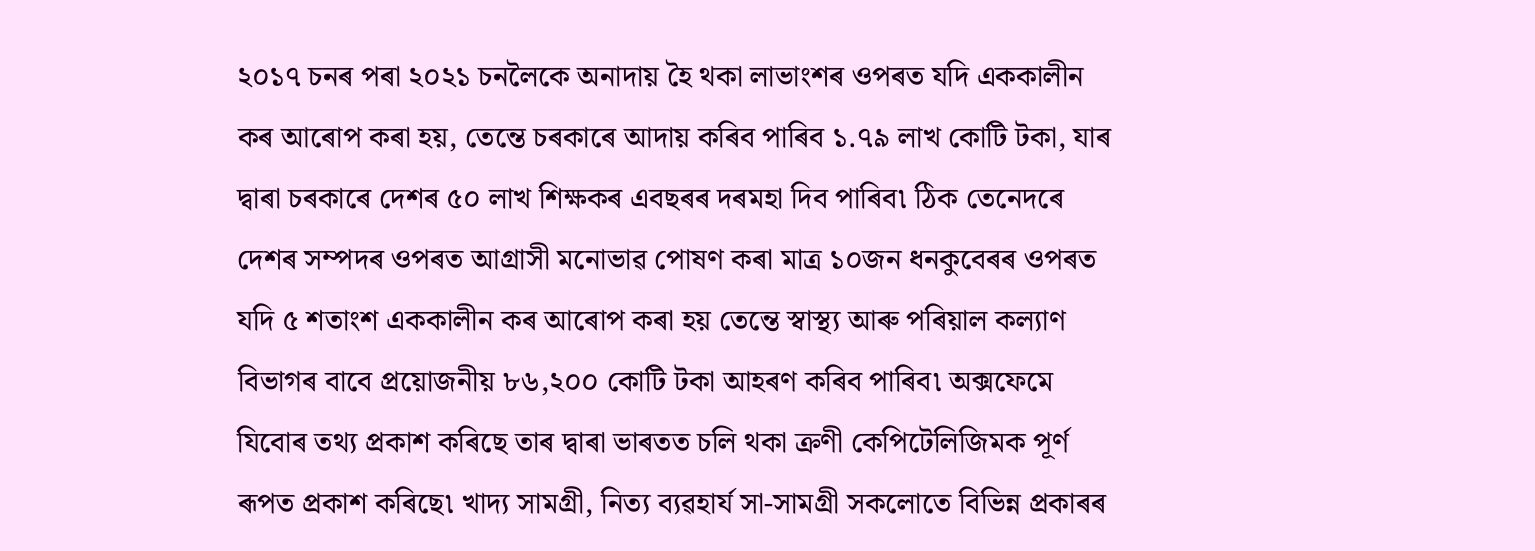২০১৭ চনৰ পৰা ২০২১ চনলৈকে অনাদায় হৈ থকা লাভাংশৰ ওপৰত যদি এককালীন কৰ আৰোপ কৰা হয়, তেন্তে চৰকাৰে আদায় কৰিব পাৰিব ১.৭৯ লাখ কোটি টকা, যাৰ দ্বাৰা চৰকাৰে দেশৰ ৫০ লাখ শিক্ষকৰ এবছৰৰ দৰমহা দিব পাৰিব৷ ঠিক তেনেদৰে দেশৰ সম্পদৰ ওপৰত আগ্ৰাসী মনোভাৱ পোষণ কৰা মাত্ৰ ১০জন ধনকুবেৰৰ ওপৰত যদি ৫ শতাংশ এককালীন কৰ আৰোপ কৰা হয় তেন্তে স্বাস্থ্য আৰু পৰিয়াল কল্যাণ বিভাগৰ বাবে প্ৰয়োজনীয় ৮৬,২০০ কোটি টকা আহৰণ কৰিব পাৰিব৷ অক্সফেমে যিবোৰ তথ্য প্ৰকাশ কৰিছে তাৰ দ্বাৰা ভাৰতত চলি থকা ক্ৰণী কেপিটেলিজিমক পূৰ্ণ ৰূপত প্ৰকাশ কৰিছে৷ খাদ্য সামগ্ৰী, নিত্য ব্যৱহাৰ্য সা-সামগ্ৰী সকলোতে বিভিন্ন প্ৰকাৰৰ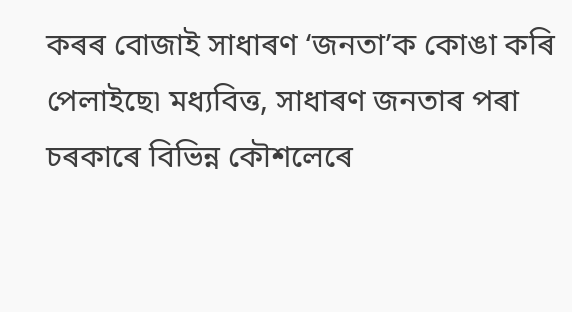কৰৰ বোজাই সাধাৰণ ‘জনতা’ক কোঙা কৰি পেলাইছে৷ মধ্যবিত্ত, সাধাৰণ জনতাৰ পৰা চৰকাৰে বিভিন্ন কৌশলেৰে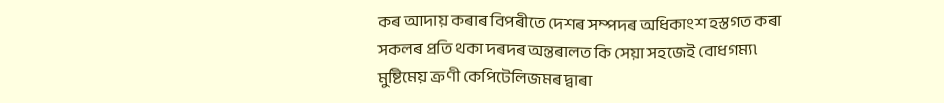কৰ আদায় কৰাৰ বিপৰীতে দেশৰ সম্পদৰ অধিকাংশ হস্তগত কৰা সকলৰ প্ৰতি থকা দৰদৰ অন্তৰালত কি সেয়া সহজেই বোধগম্য৷ মুষ্টিমেয় ক্ৰণী কেপিটেলিজমৰ দ্বাৰা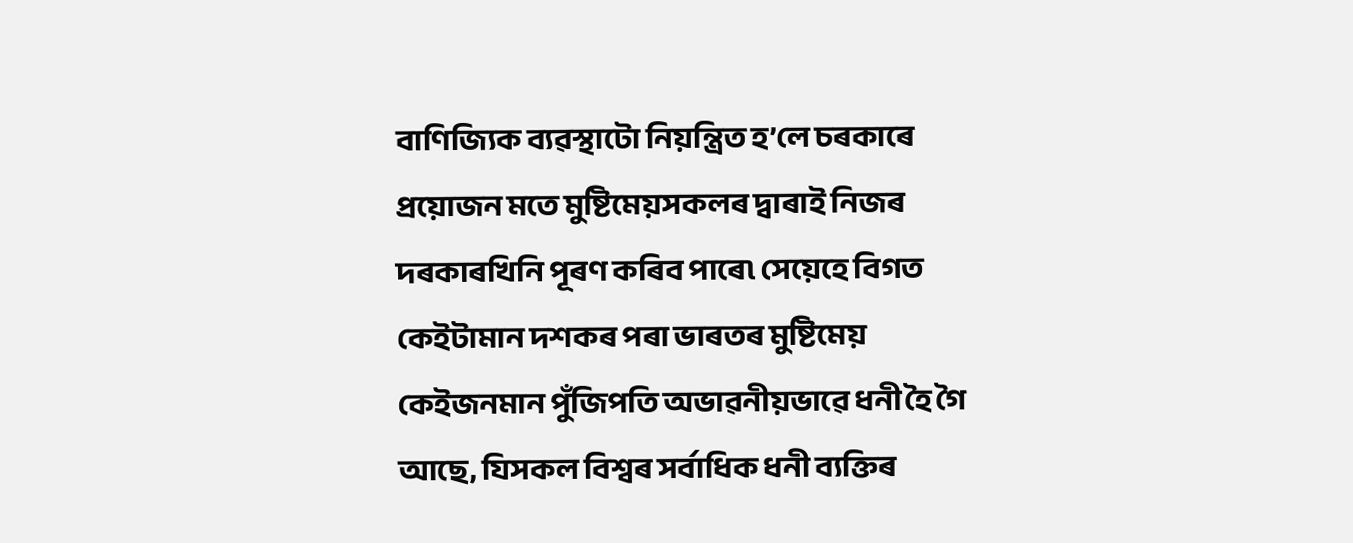বাণিজ্যিক ব্যৱস্থাটো নিয়ন্ত্ৰিত হ’লে চৰকাৰে প্ৰয়োজন মতে মুষ্টিমেয়সকলৰ দ্বাৰাই নিজৰ দৰকাৰখিনি পূৰণ কৰিব পাৰে৷ সেয়েহে বিগত কেইটামান দশকৰ পৰা ভাৰতৰ মুষ্টিমেয় কেইজনমান পুঁজিপতি অভাৱনীয়ভাৱে ধনী হৈ গৈ আছে, যিসকল বিশ্বৰ সৰ্বাধিক ধনী ব্যক্তিৰ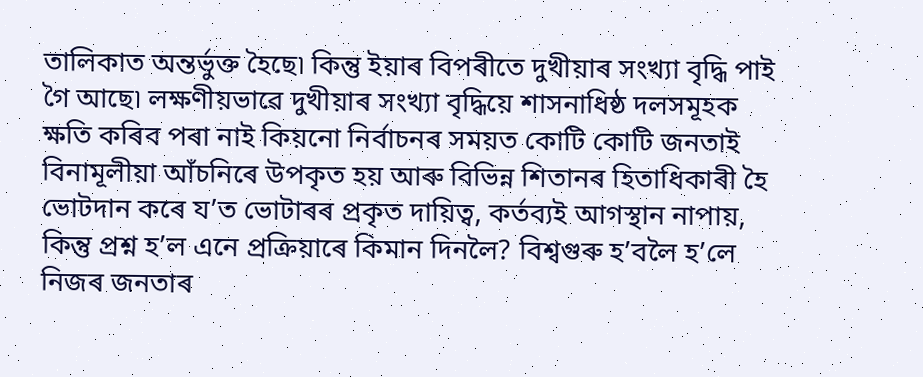তালিকাত অন্তৰ্ভুক্ত হৈছে৷ কিন্তু ইয়াৰ বিপৰীতে দুখীয়াৰ সংখ্যা বৃদ্ধি পাই গৈ আছে৷ লক্ষণীয়ভাৱে দুখীয়াৰ সংখ্যা বৃদ্ধিয়ে শাসনাধিষ্ঠ দলসমূহক ক্ষতি কৰিব পৰা নাই কিয়নো নিৰ্বাচনৰ সময়ত কোটি কোটি জনতাই বিনামূলীয়া আঁচনিৰে উপকৃত হয় আৰু বিভিন্ন শিতানৰ হিতাধিকাৰী হৈ ভোটদান কৰে য’ত ভোটাৰৰ প্ৰকৃত দায়িত্ব, কৰ্তব্যই আগস্থান নাপায়, কিন্তু প্ৰশ্ন হ’ল এনে প্ৰক্ৰিয়াৰে কিমান দিনলৈ? বিশ্বগুৰু হ’বলৈ হ’লে নিজৰ জনতাৰ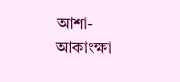আশা-আকাংক্ষা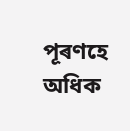পূৰণহে অধিক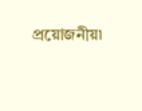প্ৰয়োজনীয়৷